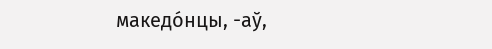македо́нцы, -аў,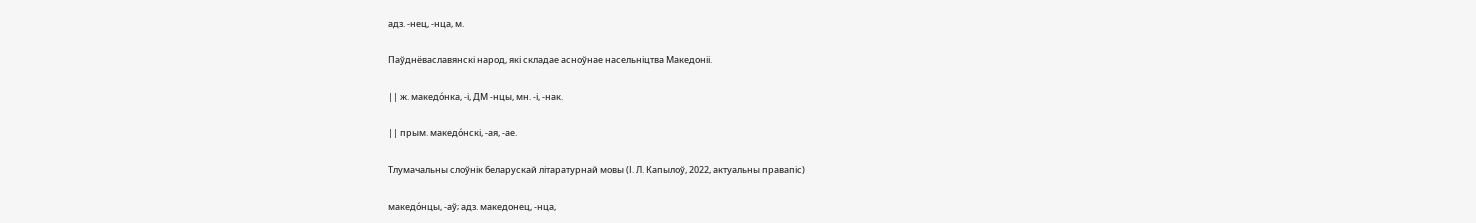адз. -нец, -нца, м.

Паўднёваславянскі народ, які складае асноўнае насельніцтва Македоніі.

|| ж. македо́нка, -і, ДМ -нцы, мн. -і, -нак.

|| прым. македо́нскі, -ая, -ае.

Тлумачальны слоўнік беларускай літаратурнай мовы (І. Л. Капылоў, 2022, актуальны правапіс)

македо́нцы, ‑аў; адз. македонец, ‑нца,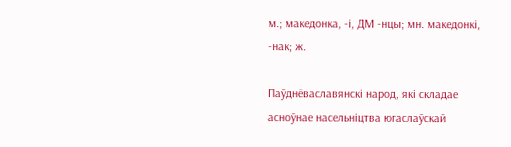м.; македонка, ‑і, ДМ ‑нцы; мн. македонкі, ‑нак; ж.

Паўднёваславянскі народ, які складае асноўнае насельніцтва югаслаўскай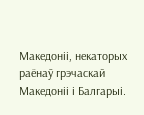Македоніі, некаторых раёнаў грэчаскай Македоніі і Балгарыі.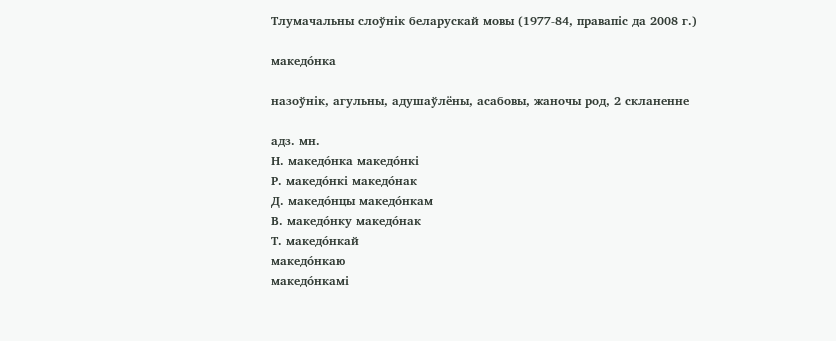Тлумачальны слоўнік беларускай мовы (1977-84, правапіс да 2008 г.)

македо́нка

назоўнік, агульны, адушаўлёны, асабовы, жаночы род, 2 скланенне

адз. мн.
Н. македо́нка македо́нкі
Р. македо́нкі македо́нак
Д. македо́нцы македо́нкам
В. македо́нку македо́нак
Т. македо́нкай
македо́нкаю
македо́нкамі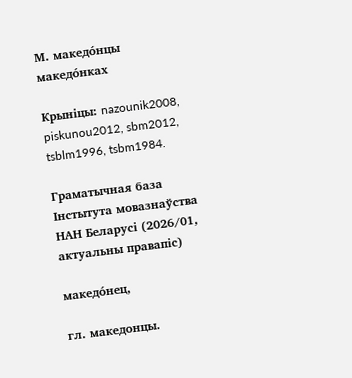М. македо́нцы македо́нках

Крыніцы: nazounik2008, piskunou2012, sbm2012, tsblm1996, tsbm1984.

Граматычная база Інстытута мовазнаўства НАН Беларусі (2026/01, актуальны правапіс)

македо́нец,

гл. македонцы.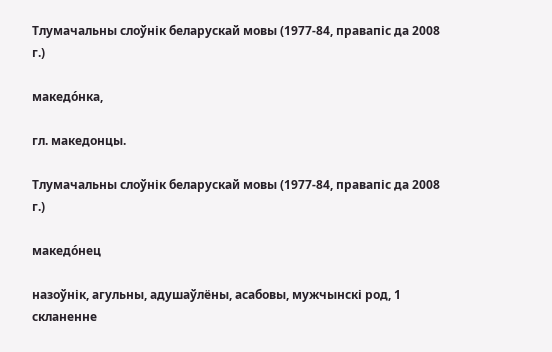Тлумачальны слоўнік беларускай мовы (1977-84, правапіс да 2008 г.)

македо́нка,

гл. македонцы.

Тлумачальны слоўнік беларускай мовы (1977-84, правапіс да 2008 г.)

македо́нец

назоўнік, агульны, адушаўлёны, асабовы, мужчынскі род, 1 скланенне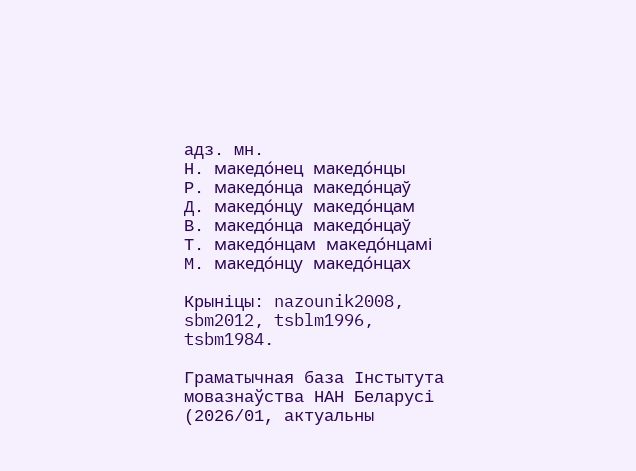адз. мн.
Н. македо́нец македо́нцы
Р. македо́нца македо́нцаў
Д. македо́нцу македо́нцам
В. македо́нца македо́нцаў
Т. македо́нцам македо́нцамі
М. македо́нцу македо́нцах

Крыніцы: nazounik2008, sbm2012, tsblm1996, tsbm1984.

Граматычная база Інстытута мовазнаўства НАН Беларусі (2026/01, актуальны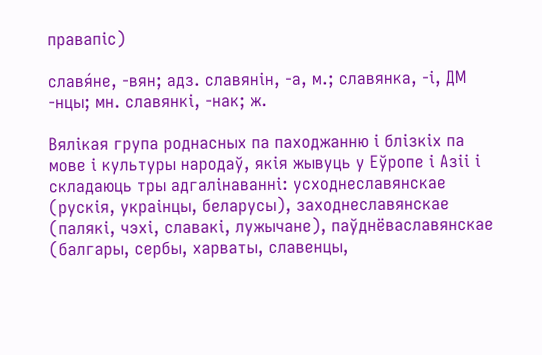правапіс)

славя́не, ‑вян; адз. славянін, ‑а, м.; славянка, ‑і, ДМ ‑нцы; мн. славянкі, ‑нак; ж.

Вялікая група роднасных па паходжанню і блізкіх па мове і культуры народаў, якія жывуць у Еўропе і Азіі і складаюць тры адгалінаванні: усходнеславянскае (рускія, украінцы, беларусы), заходнеславянскае (палякі, чэхі, славакі, лужычане), паўднёваславянскае (балгары, сербы, харваты, славенцы,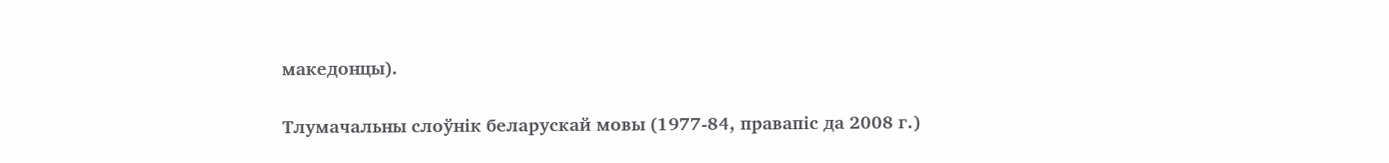македонцы).

Тлумачальны слоўнік беларускай мовы (1977-84, правапіс да 2008 г.)